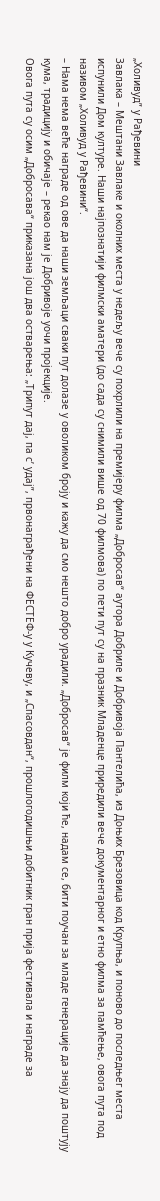„Холивуд” у Рађевини
Завлака – Мештани Завлаке и околних места у недељу вече су похрлили на премијеру филма „Добросав“ аутора Добриле и Добривоја Пантелића, из Доњих Брезовица код Крупња, и поново до последњег места испунили Дом културе. Наши најпознатији филмски аматери (до сада су снимили више од 70 филмова) по пети пут су на празник Младенце приредили вече документарног и етно филма за памћење, овога пута под називом „Холивуд у Рађевини“.
– Нама нема веће награде од ове да наши земљаци сваки пут долазе у оволиком броју и кажу да смо нешто добро урадили. „Добросав“ је филм који ће, надам се, бити поучан за младе генерације да знају да поштују кума, традицију и обичаје – рекао нам је Добривоје уочи пројекције.
Овога пута су осим „Добросава“ приказана још два остварења: „Трипут дај, па с’ удај”, првонаграђени на ФЕСТЕФ-у у Кучеву, и „Спасовдан“, прошлогодишњи добитник гран прија фестивала и награде за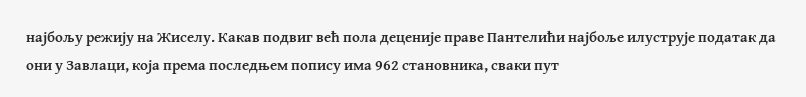најбољу режију на Жиселу. Какав подвиг већ пола деценије праве Пантелићи најбоље илуструје податак да они у Завлаци, која према последњем попису има 962 становника, сваки пут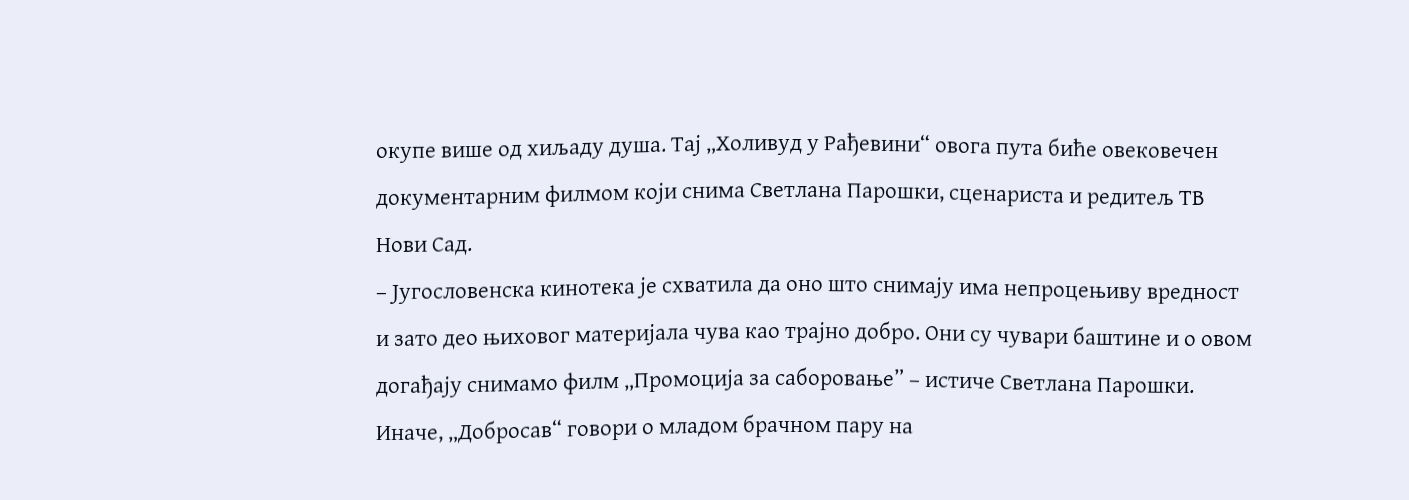окупе више од хиљаду душа. Тај „Холивуд у Рађевини“ овога пута биће овековечен документарним филмом који снима Светлана Парошки, сценариста и редитељ ТВ Нови Сад.
– Југословенска кинотека је схватила да оно што снимају има непроцењиву вредност и зато део њиховог материјала чува као трајно добро. Они су чувари баштине и о овом догађају снимамо филм „Промоција за саборовање” – истиче Светлана Парошки.
Иначе, „Добросав“ говори о младом брачном пару на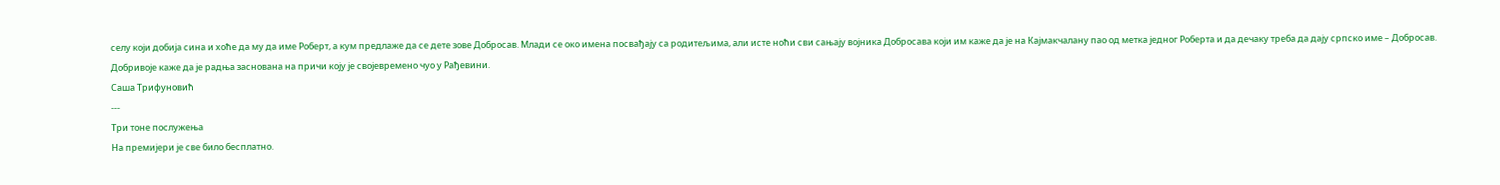селу који добија сина и хоће да му да име Роберт, а кум предлаже да се дете зове Добросав. Млади се око имена посвађају са родитељима, али исте ноћи сви сањају војника Добросава који им каже да је на Кајмакчалану пао од метка једног Роберта и да дечаку треба да дају српско име – Добросав. Добривоје каже да је радња заснована на причи коју је својевремено чуо у Рађевини.
Саша Трифуновић
---
Три тоне послужења
На премијери је све било бесплатно.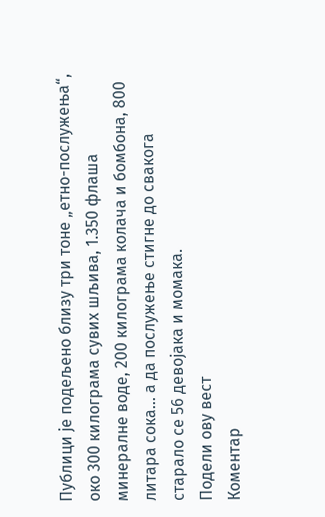Публици је подељено близу три тоне „етно-послужења“, око 300 килограма сувих шљива, 1.350 флаша минералне воде, 200 килограма колача и бомбона, 800 литара сока... а да послужење стигне до свакога старало се 56 девојака и момака.
Подели ову вест
Комeнтар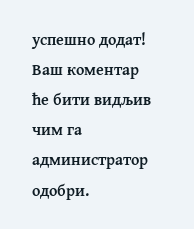успeшно додат!
Ваш комeнтар ћe бити видљив чим га администратор одобри.